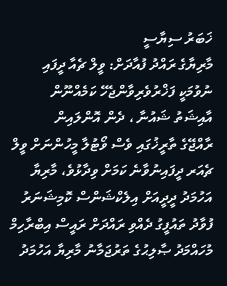ޚަބަރު ސިޔާސީ
މާރިޔާގެ ރައްދު ފުއާދަށް: ވީލް ޗެއާ ދީފައި ނުވުމަކީ ފަޚްރުވެރިވާންޖެހޭ ކަމެއްނޫން
އާއިޝަތު ޝައުނާ ، ދެން އޮންލައިން
ރާއްޖޭގެ ތާރީޚުގައި ވެސް ވޯޓުލާ މީހުންނަށް ވީލް ޗެއަރ ދީފައިނުވާނެ ކަމަށް ވިދާޅުވެ، މާރިޔާ އަހުމަދު ދީދީއަށް އިލެކްޝަންސް ކޮމިޝަނަރު ފުވާދު ތައުފީގު ދެއްވި ރައްދަށް ރައީސް އިބްރާހިމް މުހައްމަދު ޞާލިޙުގެ ތަރުޖަމާނު މާރިޔާ އަހުމަދު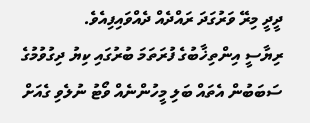ދީދީ މިރޭ ވަރުގަދަ ރައްދެއް ދެއްވައިފިއެވެ.
ރިޔާސީ އިންތިޚާބުގެ ފުރަތަމަ ބުރުގައި ކިޔު ދިގުވުމުގެ ސަބަބުން އެތައް ބަލި މީހުންނެއް ވޯޓު ނުލެވި ގެއަށް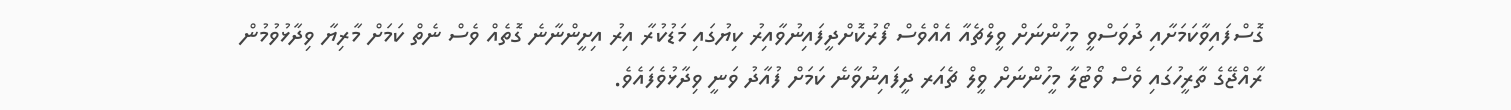ގޮސްފައިވާކަމަށާއި ދުވަސްވީ މީހުންނަށް ވީލްޗެއާ އެއްވެސް ފޯރުކޮށްދީފައިނުވާއިރު ކިޔުގައި މަޑުކުރާ އިރު އިށީންނާނެ ގޮތެއް ވެސް ނެތް ކަމަށް މާރިޔާ ވިދާޅުވުމުން ރާއްޖޭގެ ތާރީހުގައި ވެސް ވޯޓުލާ މީހުންނަށް ވީލް ޗެއަރ ދީފައިނުވާނެ ކަމަށް ފުއާދު ވަނީ ވިދާޅުވެފައެވެ.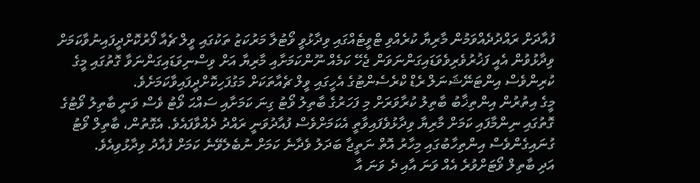ފުއާދަށް ރައްދުދެއްވަމުން މާރިޔާ ކުރެއްވި ޓްވީޓެއްގައި ވިދާޅުވީ ވޯޓުލާ މަރުކަޒު ތަކުގައި ވީލް ޗެއާ ފޯރުކޮށްދީފައިނުވާކަމަށް ވިދާޅުވުން އެއީ ފަޚުރުވެރިވެވަޑައިގަންނަވަން ޖެހޭ ކަމެއް ނޫންކަމަށާއި މާރިޔާ އަށް ވިސްނިވަޑައިގަންނަވާ ގޮތުގައި މީގެ ކުރިންވެސް އިންޓަނޭޝަނަލް ރެޑް ކްރެސެންޓުގެ އެހީގައި ވީލް ޗެއާތަކަށް މަގުފަހިކޮށްދީފައިވާކަމަށެވެ.
މީގެ އިތުރުން އިންތިޚާބު ބާތިލު ކުރާވަރަށް މި ފަހަރުގެ ބާތިލު ވޯޓު ގިނަ ކަމަށާއި ސައްޙަ ވޯޓު ވެސް ވަނީ ބާތިލު ވޯޓުގެ ގޮތުގައި ނިންމާފައި ކަމަށް މާރިޔާ ވިދާޅުވެފައިވާތީ އެކަމަށްވެސް ފުއާދުވަނީ ރައްދު ދެއްވާފައެވެ. އެގޮތުން، ބާތިލް ވޯޓު ގުނައިގެންވެސް އިންތިހާބުގައި މިހާރު އޮތް ނަތީޖާ ބަދަލު ވެދާނެ ކަމަށް ނުބެލެވޭނެ ކަމަށް ފުއާދު ވިދާޅުވިއެވެ.
އަދި ބާތިލް ވޯޓަށްވުރެ އެއް ވަނަ އާއި ދެ ވަނަ އާ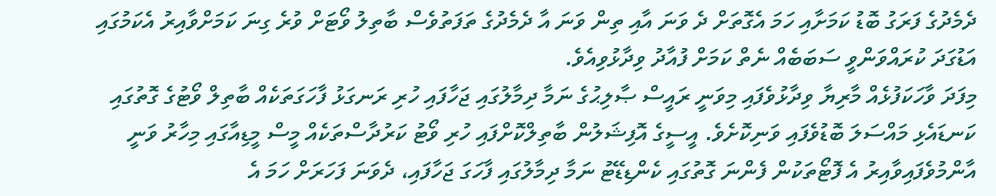ދެމެދުގެ ފަރަގު ބޮޑު ކަމަށާއި ހަމަ އެގޮތަށް ދެ ވަނަ އާއި ތިން ވަނަ އާ ދެމެދުގެ ތަފަތުވެސް ބާތިލު ވޯޓަށް ވުރެ ގިނަ ކަމަށްވާއިރު އެކަމުގައި އަޑުގަދަ ކުރައްވަންވީ ސަބަބެއް ނެތް ކަމަށް ފުއާދު ވިދާޅުވިއެވެ.
މިފަދަ ވާހަކަފުޅެއް މާރިޔާ ވިދާޅުވެފައި މިވަނީ ރައީސް ޞާލިޙުގެ ނަމާ ދިމާލުގައި ޖަހާފައި ހުރި ރަނގަޅު ފާހަގަތަކެއް ބާތިލް ވޯޓުގެ ގޮތުގައި ކަނޑައެޅި މައްސަލަ ބޮޑުވެފައި ވަނިކޮށެވެ. އީސީގެ އޮފިޝަލުން ބާތިލްކޮށްފައި ހުރި ވޯޓު ކަރުދާސްތަކެއް މީސް މީޑިއާގައި މިހާރު ވަނީ އާންމުވެފައިވާއިރު އެ ފޮޓޯތަކުން ފެންނަ ގޮތުގައި ކެންޑިޑޭޓު ނަމާ ދިމާލުގައި ފާހަގަ ޖަހާފައި، ދެވަނަ ފަހަރަށް ހަމަ އެ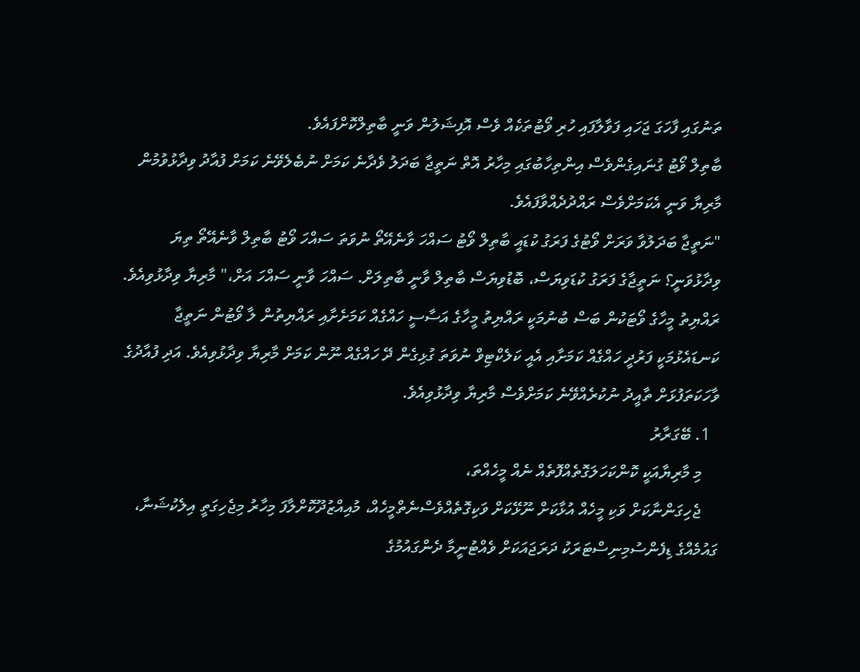ތަނުގައި ފާހަގަ ޖަހައި ފަވާލާފައި ހުރި ވޯޓުތަކެއް ވެސް އޮފިޝަލުން ވަނީ ބާތިލްކޮށްފައެވެ.
ބާތިލް ވޯޓު ގުނައިގެންވެސް އިންތިހާބުގައި މިހާރު އޮތް ނަތީޖާ ބަދަލު ވެދާނެ ކަމަށް ނުބެލެވޭނެ ކަމަށް ފުއާދު ވިދާޅުވުމުން މާރިޔާ ވަނީ އެކަމަށްވެސް ރައްދުދެއްވާފައެވެ.
"ނަތީޖާ ބަދަލުވާ ވަރަށް ވޯޓުގެ ފަރަގު ކުޑައީ ބާތިލް ވޯޓު ސައްހަ ވާނެއޭތޯ ނުވަތަ ސައްހަ ވޯޓު ބާތިލް ވާނެއޭތޯ ތިޔަ ވިދާޅުވަނީ؟ ނަތީޖާގެ ފަރަގު ކުޑަވިޔަސް، ބޮޑުވިޔަސް ބާތިލް ވާނީ ބާތިލަށް. ސައްހަ ވާނީ ސައްހަ އަށް،" މާރިޔާ ވިދާޅުވިއެވެ.
ރައްޔިތު މީހާގެ ވޯޓަކުން ބަސް ބުނުމަކީ ރައްޔިތު މީހާގެ އަސާސީ ހައްގެއް ކަމަށެށާއި ރައްޔިތުން ލާ ވޯޓުން ނަތީޖާ ކަނޑައެޅުމަކީ ފަރުދީ ހައްގެއް ކަމަށާއި އެއީ ކަލެކްޓިވް ނުވަތަ ގުޅިގެން ދޭ ހައްގެއް ނޫން ކަމަށް މާރިޔާ ވިދާޅުވިއެވެ. އަދި ފުއާދުގެ ވާހަކަތަފުޅަށް ތާއީދު ނުކުރެއްވޭނެ ކަމަށްވެސް މާރިޔާ ވިދާޅުވިއެވެ.
  1. ބޭގަރާރު
    މި މާރިޔާއަކީ ކޮންކަހަލަގޮތެއްފޮތެއް ނެއް މީހެއްތަ،
    ޖެހިގަންނާކަށް ވަކި މީހެއް އުޅާކަށް ނޫޅޭކަށް ވަކިގޮތެއްވެސްނެތްމީހެއް، މުއިއްޒުދޫކޮށްލާފަ މިހާރު މިޖެހިގަތީ އިލެކުޝަނާ، ގައުމެއްގެ ޑިފެންސުމިނިސްޓަރަކު ދަރަޖައަކަށް ވެއްޓުނީމާ ދެންގައުމުގެ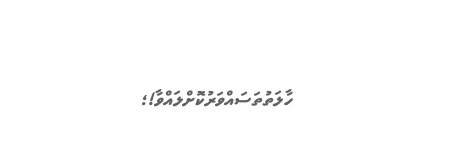ހާލަތުތަސައްވަރުކޮށްލައްވާ!؛